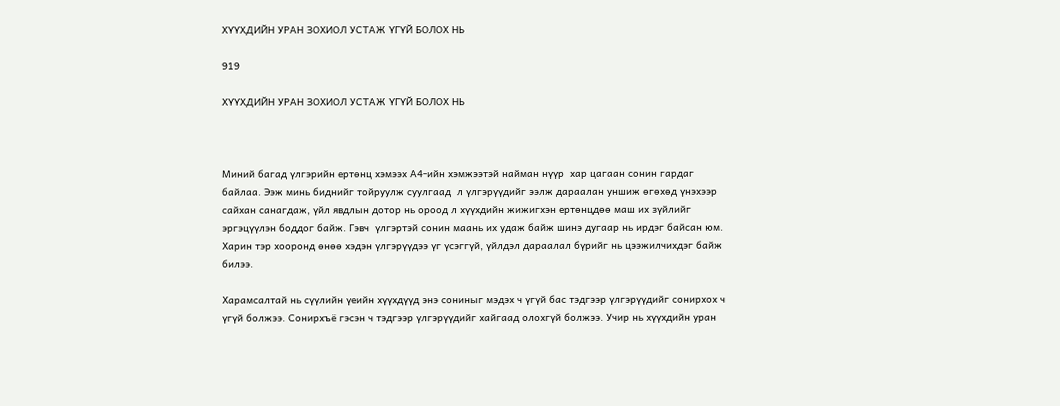ХҮҮХДИЙН УРАН ЗОХИОЛ УСТАЖ ҮГҮЙ БОЛОХ НЬ

919

ХҮҮХДИЙН УРАН ЗОХИОЛ УСТАЖ ҮГҮЙ БОЛОХ НЬ



Миний багад үлгэрийн ертөнц хэмээх А4-ийн хэмжээтэй найман нүүр  хар цагаан сонин гардаг байлаа. Ээж минь биднийг тойруулж суулгаад  л үлгэрүүдийг ээлж дараалан уншиж өгөхөд үнэхээр сайхан санагдаж, үйл явдлын дотор нь ороод л хүүхдийн жижигхэн ертөнцдөө маш их зүйлийг эргэцүүлэн боддог байж. Гэвч  үлгэртэй сонин маань их удаж байж шинэ дугаар нь ирдэг байсан юм. Харин тэр хооронд өнөө хэдэн үлгэрүүдээ үг үсэггүй, үйлдэл дараалал бүрийг нь цээжилчихдэг байж билээ.

Харамсалтай нь сүүлийн үеийн хүүхдүүд энэ сониныг мэдэх ч үгүй бас тэдгээр үлгэрүүдийг сонирхох ч үгүй болжээ. Сонирхъё гэсэн ч тэдгээр үлгэрүүдийг хайгаад олохгүй болжээ. Учир нь хүүхдийн уран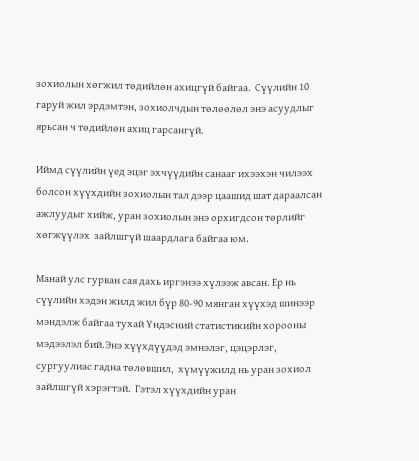зохиолын хөгжил төдийлөн ахицгүй байгаа.  Сүүлийн 10 гаруй жил эрдэмтэн, зохиолчдын төлөөлөл энэ асуудлыг ярьсан ч төдийлөн ахиц гарсангүй.

Иймд сүүлийн үед эцэг эхчүүдийн санааг ихээхэн чилээх болсон хүүхдийн зохиолын тал дээр цаашид шат дараалсан  ажлуудыг хийж, уран зохиолын энэ орхигдсон төрлийг хөгжүүлэх  зайлшгүй шаардлага байгаа юм.

Манай улс гурван сая дахь иргэнээ хүлээж авсан. Ер нь сүүлийн хэдэн жилд жил бүр 80-90 мянган хүүхэд шинээр мэндэлж байгаа тухай Үндэсний статистикийн хорооны мэдээлэл бий.Энэ хүүхдүүдэд эмнэлэг, цэцэрлэг, сургуулиас гадна төлөвшил,  хүмүүжилд нь уран зохиол зайлшгүй хэрэгтэй.  Гэтэл хүүхдийн уран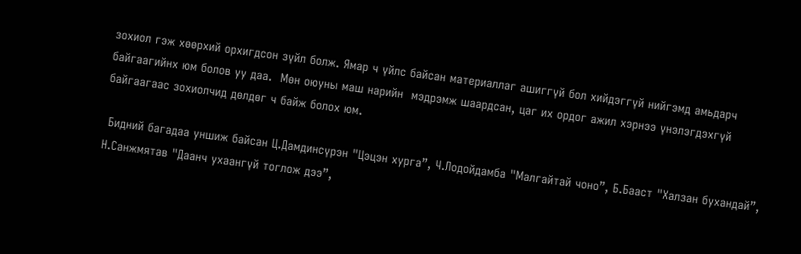зохиол гэж хөөрхий орхигдсон зүйл болж. Ямар ч үйлс байсан материаллаг ашиггүй бол хийдэггүй нийгэмд амьдарч байгаагийнх юм болов уу даа.  Мөн оюуны маш нарийн  мэдрэмж шаардсан, цаг их ордог ажил хэрнээ үнэлэгдэхгүй байгаагаас зохиолчид дөлдөг ч байж болох юм.

 Бидний багадаа уншиж байсан Ц.Дамдинсүрэн "Цэцэн хурга”, Ч.Лодойдамба "Малгайтай чоно”, Б.Бааст "Халзан бухандай”, Н.Санжмятав "Даанч ухаангүй тоглож дээ”,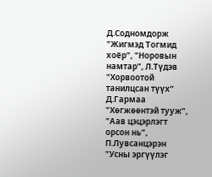Д.Содномдорж "Жигмэд Тогмид хоёр”, "Норовын намтар”, Л.Түдэв "Хорвоотой танилцсан түүх” Д.Гармаа "Хөгжөөнтэй тууж”, "Аав цэцэрлэгт орсон нь”, П.Лувсанцэрэн "Усны эргүүлэг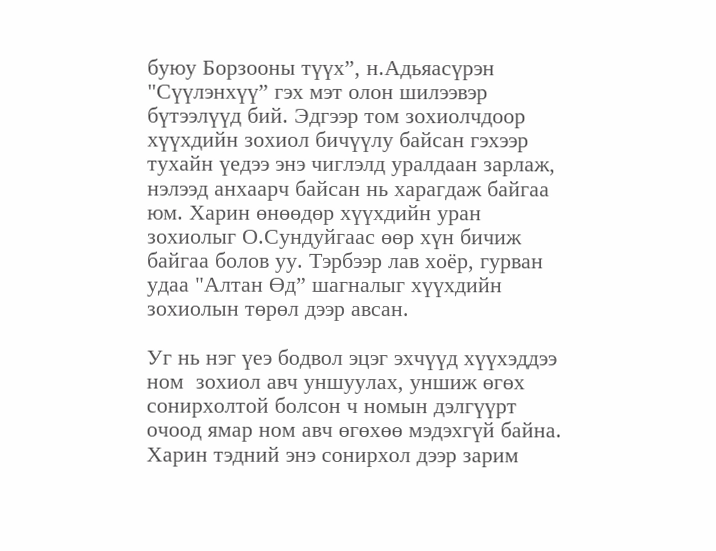буюу Борзооны түүх”, н.Адьяасүрэн "Сүүлэнхүү” гэх мэт олон шилээвэр бүтээлүүд бий. Эдгээр том зохиолчдоор хүүхдийн зохиол бичүүлу байсан гэхээр тухайн үедээ энэ чиглэлд уралдаан зарлаж, нэлээд анхаарч байсан нь харагдаж байгаа юм. Харин өнөөдөр хүүхдийн уран зохиолыг О.Сундуйгаас өөр хүн бичиж байгаа болов уу. Тэрбээр лав хоёр, гурван удаа "Алтан Өд” шагналыг хүүхдийн зохиолын төрөл дээр авсан.

Уг нь нэг үеэ бодвол эцэг эхчүүд хүүхэддээ ном  зохиол авч уншуулах, уншиж өгөх  сонирхолтой болсон ч номын дэлгүүрт очоод ямар ном авч өгөхөө мэдэхгүй байна.  Харин тэдний энэ сонирхол дээр зарим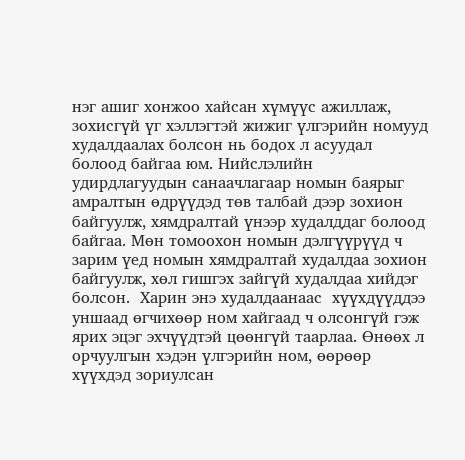нэг ашиг хонжоо хайсан хүмүүс ажиллаж,  зохисгүй үг хэллэгтэй жижиг үлгэрийн номууд худалдаалах болсон нь бодох л асуудал болоод байгаа юм. Нийслэлийн удирдлагуудын санаачлагаар номын баярыг амралтын өдрүүдэд төв талбай дээр зохион байгуулж, хямдралтай үнээр худалддаг болоод байгаа. Мөн томоохон номын дэлгүүрүүд ч зарим үед номын хямдралтай худалдаа зохион байгуулж, хөл гишгэх зайгүй худалдаа хийдэг болсон.  Харин энэ худалдаанаас  хүүхдүүддээ уншаад өгчихөөр ном хайгаад ч олсонгүй гэж ярих эцэг эхчүүдтэй цөөнгүй таарлаа. Өнөөх л орчуулгын хэдэн үлгэрийн ном, өөрөөр хүүхдэд зориулсан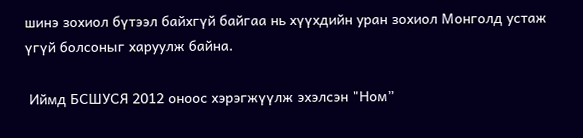шинэ зохиол бүтээл байхгүй байгаа нь хүүхдийн уран зохиол Монголд устаж үгүй болсоныг харуулж байна.

 Иймд БСШУСЯ 2012 оноос хэрэгжүүлж эхэлсэн "Ном”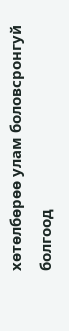хөтөлбөрөө улам боловсронгуй болгоод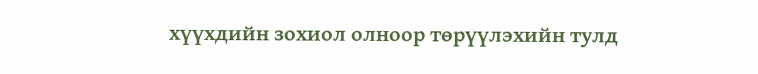хүүхдийн зохиол олноор төрүүлэхийн тулд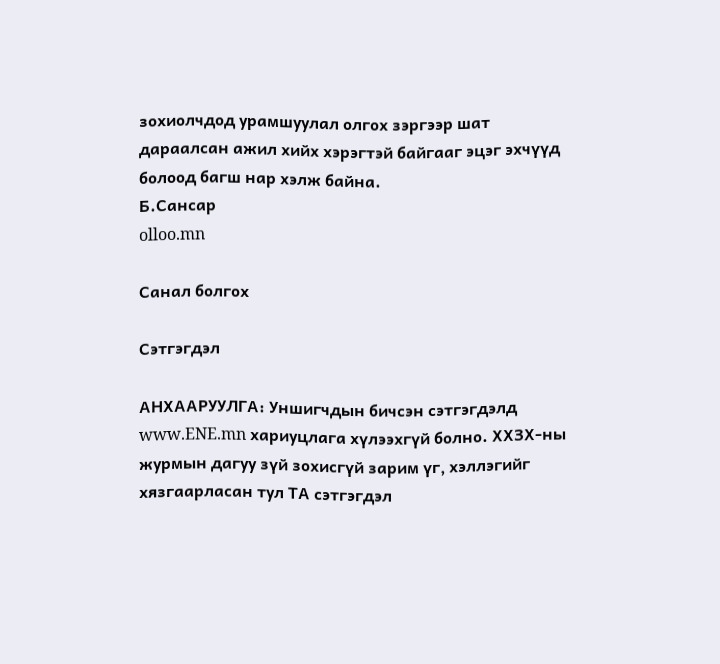зохиолчдод урамшуулал олгох зэргээр шат дараалсан ажил хийх хэрэгтэй байгааг эцэг эхчүүд болоод багш нар хэлж байна.
Б.Сансар
olloo.mn

Санал болгох

Сэтгэгдэл

АНХААРУУЛГА: Уншигчдын бичсэн сэтгэгдэлд www.ENE.mn хариуцлага хүлээхгүй болно. ХХЗХ-ны журмын дагуу зүй зохисгүй зарим үг, хэллэгийг хязгаарласан тул ТА сэтгэгдэл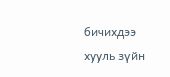бичихдээ хууль зүйн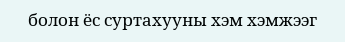болон ёс суртахууны хэм хэмжээг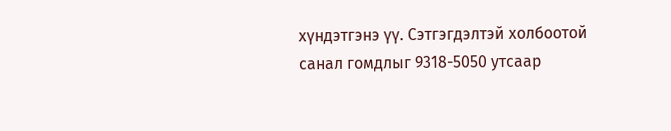хүндэтгэнэ үү. Сэтгэгдэлтэй холбоотой санал гомдлыг 9318-5050 утсаар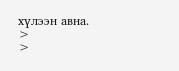хүлээн авна.
>
>